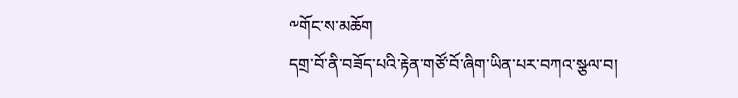༸གོང་ས་མཆོག
དགྲ་བོ་ནི་བཟོད་པའི་རྟེན་གཙོ་བོ་ཞིག་ཡིན་པར་བཀའ་སྩལ་བ།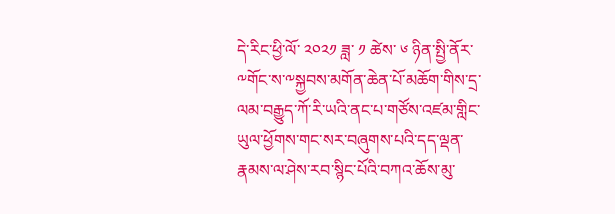དེ་རིང་ཕྱི་ལོ་ ༢༠༢༡ ཟླ་ ༡ ཚེས་ ༦ ཉིན་སྤྱི་ནོར་༸གོང་ས་༸སྐྱབས་མགོན་ཆེན་པོ་མཆོག་གིས་དྲ་ལམ་བརྒྱུད་ཀོ་རི་ཡའི་ནང་པ་གཙོས་འཛམ་གླིང་ཡུལ་ཕྱོགས་གང་སར་བཞུགས་པའི་དད་ལྡན་རྣམས་ལ་ཤེས་རབ་སྙིང་པོའི་བཀའ་ཆོས་མུ་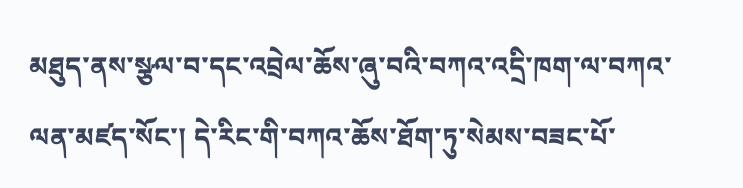མཐུད་ནས་སྩལ་བ་དང་འབྲེལ་ཆོས་ཞུ་བའི་བཀའ་འདྲི་ཁག་ལ་བཀའ་ལན་མཛད་སོང་། དེ་རིང་གི་བཀའ་ཆོས་ཐོག་ཏུ་སེམས་བཟང་པོ་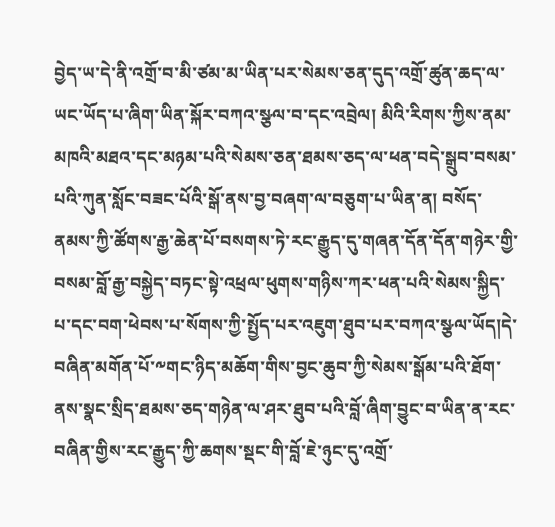བྱེད་ཡ་དེ་ནི་འགྲོ་བ་མི་ཙམ་མ་ཡིན་པར་སེམས་ཅན་དུད་འགྲོ་ཚུན་ཆད་ལ་ཡང་ཡོད་པ་ཞིག་ཡིན་སྐོར་བཀའ་སྩལ་བ་དང་འབྲེལ། མིའི་རིགས་ཀྱིས་ནམ་མཁའི་མཐའ་དང་མཉམ་པའི་སེམས་ཅན་ཐམས་ཅད་ལ་ཕན་བདེ་སྒྲུབ་བསམ་པའི་ཀུན་སློང་བཟང་པོའི་སྒོ་ནས་བྱ་བཞག་ལ་བཅུག་པ་ཡིན་ན། བསོད་ནམས་ཀྱི་ཚོགས་རྒྱ་ཆེན་པོ་བསགས་ཏེ་རང་རྒྱུད་དུ་གཞན་དོན་དོན་གཉེར་གྱི་བསམ་བློ་རྒྱ་བསྐྱེད་བཏང་སྟེ་འཕྲལ་ཕུགས་གཉིས་ཀར་ཕན་པའི་སེམས་སྐྱིད་པ་དང་བག་ཕེབས་པ་སོགས་ཀྱི་སྤྱོད་པར་འཇུག་ཐུབ་པར་བཀའ་སྩལ་ཡོད།དེ་བཞིན་མགོན་པོ་༸གང་ཉིད་མཆོག་གིས་བྱང་ཆུབ་ཀྱི་སེམས་སྒོམ་པའི་ཐོག་ནས་སྣང་སྲིད་ཐམས་ཅད་གཉེན་ལ་ཤར་ཐུབ་པའི་བློ་ཞིག་བྱུང་བ་ཡིན་ན་རང་བཞིན་གྱིས་རང་རྒྱུད་ཀྱི་ཆགས་སྡང་གི་བློ་ཇེ་ཉུང་དུ་འགྲོ་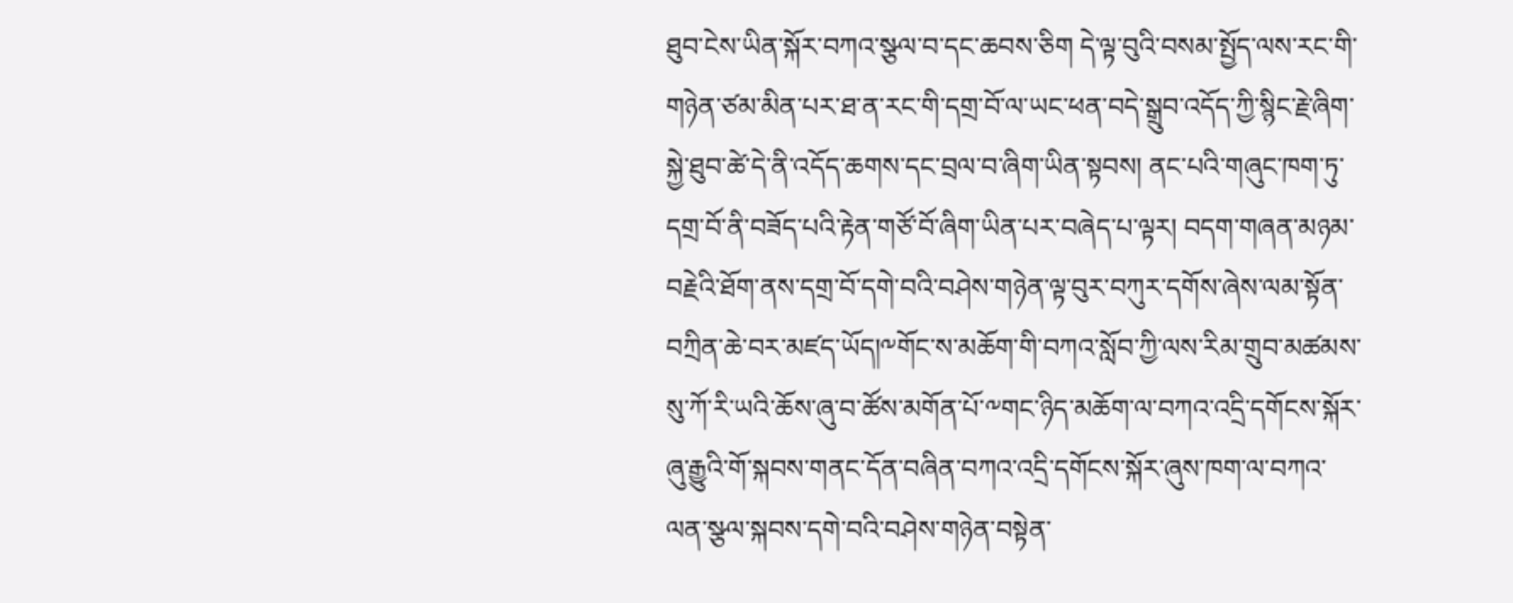ཐུབ་ངེས་ཡིན་སྐོར་བཀའ་སྩལ་བ་དང་ཆབས་ཅིག དེ་ལྟ་བུའི་བསམ་སྤྱོད་ལས་རང་གི་གཉེན་ཙམ་མིན་པར་ཐ་ན་རང་གི་དགྲ་བོ་ལ་ཡང་ཕན་བདེ་སྒྲུབ་འདོད་ཀྱི་སྙིང་རྗེ་ཞིག་སྐྱེ་ཐུབ་ཚེ་དེ་ནི་འདོད་ཆགས་དང་བྲལ་བ་ཞིག་ཡིན་སྟབས། ནང་པའི་གཞུང་ཁག་ཏུ་དགྲ་བོ་ནི་བཟོད་པའི་རྟེན་གཙོ་བོ་ཞིག་ཡིན་པར་བཞེད་པ་ལྟར། བདག་གཞན་མཉམ་བརྗེའི་ཐོག་ནས་དགྲ་བོ་དགེ་བའི་བཤེས་གཉེན་ལྟ་བུར་བཀུར་དགོས་ཞེས་ལམ་སྟོན་བཀྲིན་ཆེ་བར་མཛད་ཡོད།༸གོང་ས་མཆོག་གི་བཀའ་སློབ་ཀྱི་ལས་རིམ་གྲུབ་མཚམས་སུ་ཀོ་རི་ཡའི་ཆོས་ཞུ་བ་ཚོས་མགོན་པོ་༸གང་ཉིད་མཆོག་ལ་བཀའ་འདྲི་དགོངས་སྐོར་ཞུ་རྒྱུའི་གོ་སྐབས་གནང་དོན་བཞིན་བཀའ་འདྲི་དགོངས་སྐོར་ཞུས་ཁག་ལ་བཀའ་ལན་སྩལ་སྐབས་དགེ་བའི་བཤེས་གཉེན་བསྟེན་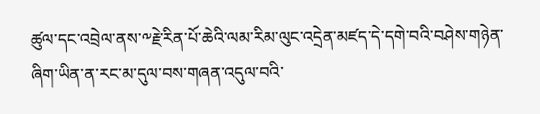ཚུལ་དང་འབྲེལ་ནས་༸རྗེ་རིན་པོ་ཆེའི་ལམ་རིམ་ལུང་འདྲེན་མཛད་དེ་དགེ་བའི་བཤེས་གཉེན་ཞིག་ཡིན་ན་རང་མ་དུལ་བས་གཞན་འདུལ་བའི་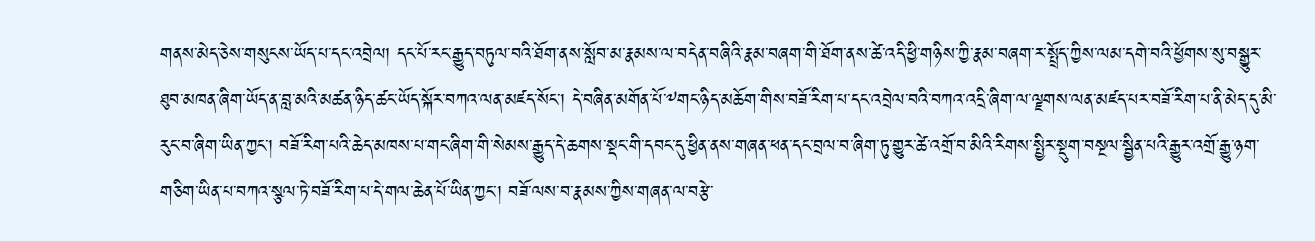གནས་མེད་ཅེས་གསུངས་ཡོད་པ་དང་འབྲེལ། དང་པོ་རང་རྒྱུད་བཏུལ་བའི་ཐོག་ནས་སློབ་མ་རྣམས་ལ་བདེན་བཞིའི་རྣམ་བཞག་གི་ཐོག་ནས་ཚེ་འདི་ཕྱི་གཉིས་ཀྱི་རྣམ་བཞག་ར་སྤྲོད་ཀྱིས་ལམ་དགེ་བའི་ཕྱོགས་སུ་བསྒྱུར་ཐུབ་མཁན་ཞིག་ཡོད་ན་བླ་མའི་མཚན་ཉིད་ཚང་ཡོད་སྐོར་བཀའ་ལན་མཛད་སོང་། དེ་བཞིན་མགོན་པོ་༸གང་ཉིད་མཆོག་གིས་བཟོ་རིག་པ་དང་འབྲེལ་བའི་བཀའ་འདྲི་ཞིག་ལ་ལྗགས་ལན་མཛད་པར་བཟོ་རིག་པ་ནི་མེད་དུ་མི་རུང་བ་ཞིག་ཡིན་ཀྱང་། བཟོ་རིག་པའི་ཆེད་མཁས་པ་གང་ཞིག་གི་སེམས་རྒྱུད་དེ་ཆགས་སྡང་གི་དབང་དུ་ཕྱིན་ནས་གཞན་ཕན་དང་བྲལ་བ་ཞིག་ཏུ་གྱུར་ཚེ་འགྲོ་བ་མིའི་རིགས་སྤྱིར་སྡུག་བསྔལ་སྦྱིན་པའི་རྒྱུར་འགྲོ་རྒྱུ་ཉག་གཅིག་ཡིན་པ་བཀའ་སྩལ་ཏེ་བཟོ་རིག་པ་དེ་གལ་ཆེན་པོ་ཡིན་ཀྱང་། བཟོ་ལས་བ་རྣམས་ཀྱིས་གཞན་ལ་བརྩེ་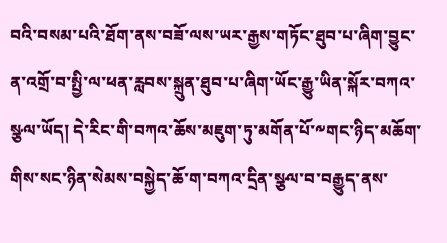བའི་བསམ་པའི་ཐོག་ནས་བཟོ་ལས་ཡར་རྒྱས་གཏོང་ཐུབ་པ་ཞིག་བྱུང་ན་འགྲོ་བ་སྤྱི་ལ་ཕན་རླབས་སྐྲུན་ཐུབ་པ་ཞིག་ཡོང་རྒྱུ་ཡིན་སྐོར་བཀའ་སྩལ་ཡོད། དེ་རིང་གི་བཀའ་ཆོས་མཇུག་ཏུ་མགོན་པོ་༸གང་ཉིད་མཆོག་གིས་སང་ཉིན་སེམས་བསྐྱེད་ཆོ་ག་བཀའ་དྲིན་སྩལ་བ་བརྒྱུད་ནས་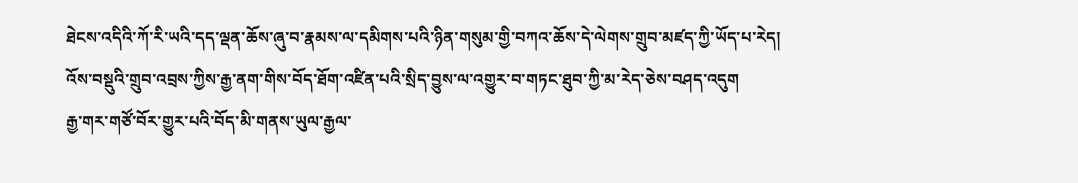ཐེངས་འདིའི་ཀོ་རི་ཡའི་དད་ལྡན་ཆོས་ཞུ་བ་རྣམས་ལ་དམིགས་པའི་ཉིན་གསུམ་གྱི་བཀའ་ཆོས་དེ་ལེགས་གྲུབ་མཛད་ཀྱི་ཡོད་པ་རེད།
འོས་བསྡུའི་གྲུབ་འབྲས་ཀྱིས་རྒྱ་ནག་གིས་བོད་ཐོག་འཛིན་པའི་སྲིད་བྱུས་ལ་འགྱུར་བ་གཏང་ཐུབ་ཀྱི་མ་རེད་ཅེས་བཤད་འདུག
རྒྱ་གར་གཙོ་བོར་གྱུར་པའི་བོད་མི་གནས་ཡུལ་རྒྱལ་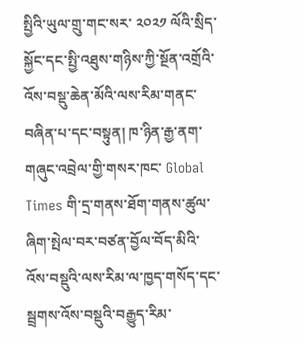སྤྱིའི་ཡུལ་གྲུ་གང་སར་ ༢༠༢༡ ལོའི་སྲིད་སྐྱོང་དང་སྤྱི་འཐུས་གཉིས་ཀྱི་སྔོན་འགྲོའི་འོས་བསྡུ་ཆེན་མོའི་ལས་རིམ་གནང་བཞིན་པ་དང་བསྟུན། ཁ་ཉིན་རྒྱ་ནག་གཞུང་འབྲེལ་གྱི་གསར་ཁང་ Global Times གི་དྲ་གནས་ཐོག་གནས་ཚུལ་ཞིག་སྤེལ་བར་བཙན་བྱོལ་བོད་མིའི་འོས་བསྡུའི་ལས་རིམ་ལ་ཁྱད་གསོད་དང་སྦྲགས་འོས་བསྡུའི་བརྒྱུད་རིམ་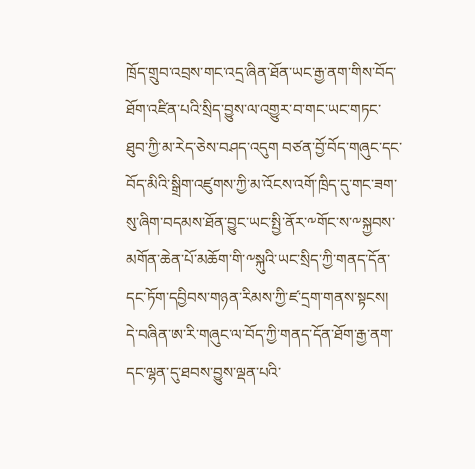ཁྲོད་གྲུབ་འབྲས་གང་འདྲ་ཞིན་ཐོན་ཡང་རྒྱ་ནག་གིས་བོད་ཐོག་འཛིན་པའི་སྲིད་བྱུས་ལ་འགྱུར་བ་གང་ཡང་གཏང་ཐུབ་ཀྱི་མ་རེད་ཅེས་བཤད་འདུག བཙན་བྱོ་བོད་གཞུང་དང་བོད་མིའི་སྒྲིག་འཛུགས་ཀྱི་མ་འོངས་འགོ་ཁྲིད་དུ་གང་ཟག་སུ་ཞིག་བདམས་ཐོན་བྱུང་ཡང་སྤྱི་ནོར་༸གོང་ས་༸སྐྱབས་མགོན་ཆེན་པོ་མཆོག་གི་༸སྐུའི་ཡང་སྲིད་ཀྱི་གནད་དོན་དང་ཏོག་དབྱིབས་གཉན་རིམས་ཀྱི་ཛ་དྲག་གནས་སྟངས། དེ་བཞིན་ཨ་རི་གཞུང་ལ་བོད་ཀྱི་གནད་དོན་ཐོག་རྒྱ་ནག་དང་ལྷན་དུ་ཐབས་བྱུས་ལྡན་པའི་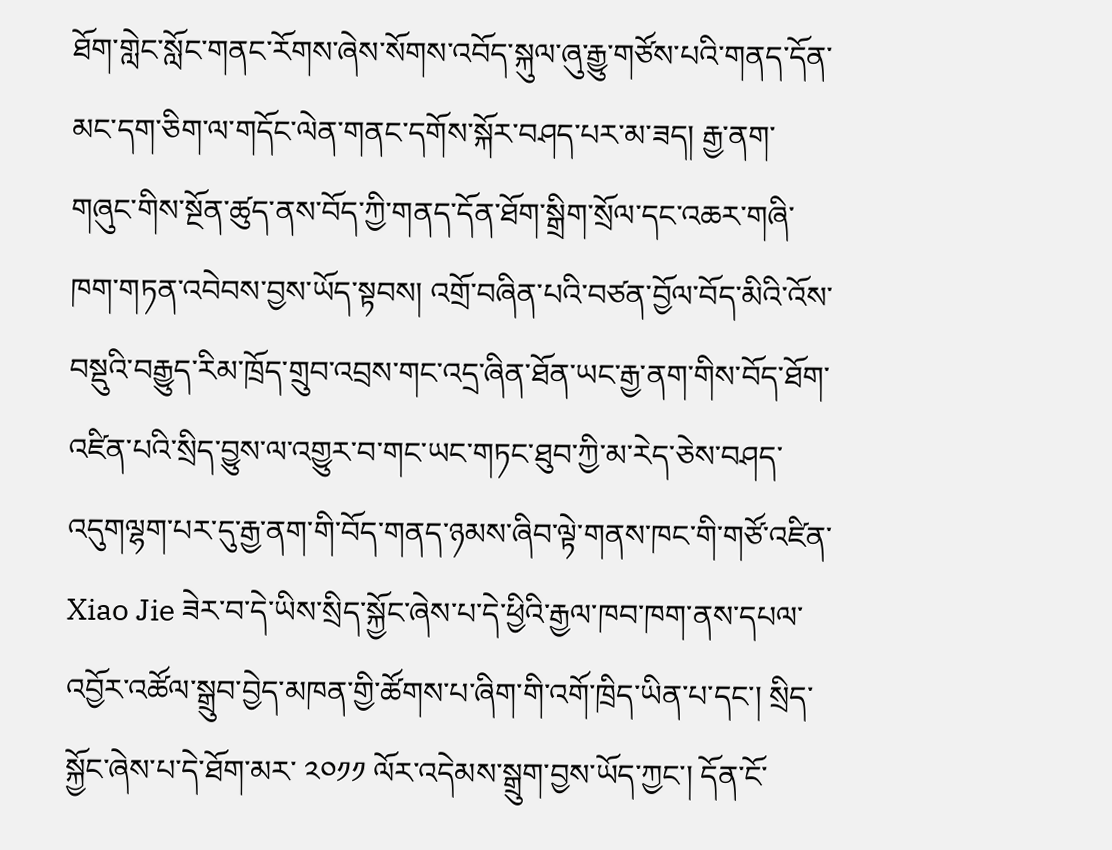ཐོག་གླེང་སློང་གནང་རོགས་ཞེས་སོགས་འབོད་སྐུལ་ཞུ་རྒྱུ་གཙོས་པའི་གནད་དོན་མང་དག་ཅིག་ལ་གདོང་ལེན་གནང་དགོས་སྐོར་བཤད་པར་མ་ཟད། རྒྱ་ནག་གཞུང་གིས་སྔོན་ཚུད་ནས་བོད་ཀྱི་གནད་དོན་ཐོག་སྒྲིག་སྲོལ་དང་འཆར་གཞི་ཁག་གཏན་འབེབས་བྱས་ཡོད་སྟབས། འགྲོ་བཞིན་པའི་བཙན་བྱོལ་བོད་མིའི་འོས་བསྡུའི་བརྒྱུད་རིམ་ཁྲོད་གྲུབ་འབྲས་གང་འདྲ་ཞིན་ཐོན་ཡང་རྒྱ་ནག་གིས་བོད་ཐོག་འཛིན་པའི་སྲིད་བྱུས་ལ་འགྱུར་བ་གང་ཡང་གཏང་ཐུབ་ཀྱི་མ་རེད་ཅེས་བཤད་འདུགལྷག་པར་དུ་རྒྱ་ནག་གི་བོད་གནད་ཉམས་ཞིབ་ལྟེ་གནས་ཁང་གི་གཙོ་འཛིན་ Xiao Jie ཟེར་བ་དེ་ཡིས་སྲིད་སྐྱོང་ཞེས་པ་དེ་ཕྱིའི་རྒྱལ་ཁབ་ཁག་ནས་དཔལ་འབྱོར་འཚོལ་སྒྲུབ་བྱེད་མཁན་གྱི་ཚོགས་པ་ཞིག་གི་འགོ་ཁྲིད་ཡིན་པ་དང་། སྲིད་སྐྱོང་ཞེས་པ་དེ་ཐོག་མར་ ༢༠༡༡ ལོར་འདེམས་སྒྲུག་བྱས་ཡོད་ཀྱང་། དོན་ངོ་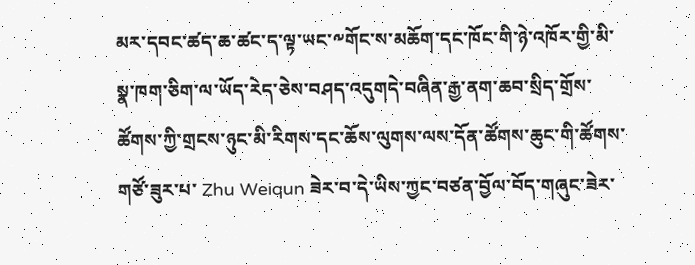མར་དབང་ཚད་ཆ་ཚང་ད་ལྟ་ཡང་༸གོང་ས་མཆོག་དང་ཁོང་གི་ཉེ་འཁོར་གྱི་མི་སྣ་ཁག་ཅིག་ལ་ཡོད་རེད་ཅེས་བཤད་འདུགདེ་བཞིན་རྒྱ་ནག་ཆབ་སྲིད་གྲོས་ཚོགས་ཀྱི་གྲངས་ཉུང་མི་རིགས་དང་ཆོས་ལུགས་ལས་དོན་ཚོགས་ཆུང་གི་ཚོགས་གཙོ་ཟུར་པ་ Zhu Weiqun ཟེར་བ་དེ་ཡིས་ཀྱང་བཙན་བྱོལ་བོད་གཞུང་ཟེར་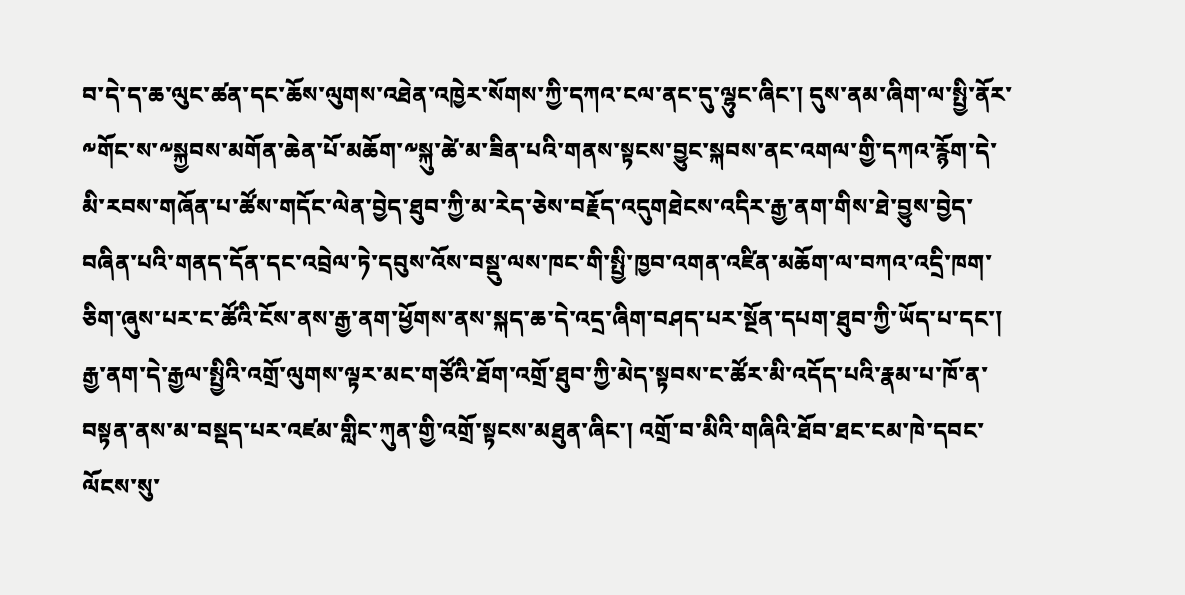བ་དེ་ད་ཆ་ལུང་ཚན་དང་ཆོས་ལུགས་འཐེན་འཁྱེར་སོགས་ཀྱི་དཀའ་ངལ་ནང་དུ་ལྷུང་ཞིང་། དུས་ནམ་ཞིག་ལ་སྤྱི་ནོར་༸གོང་ས་༸སྐྱབས་མགོན་ཆེན་པོ་མཆོག་༸སྐུ་ཚེ་མ་ཟིན་པའི་གནས་སྟངས་བྱུང་སྐབས་ནང་འགལ་གྱི་དཀའ་རྙོག་དེ་མི་རབས་གཞོན་པ་ཚོས་གདོང་ལེན་བྱེད་ཐུབ་ཀྱི་མ་རེད་ཅེས་བརྗོད་འདུགཐེངས་འདིར་རྒྱ་ནག་གིས་ཐེ་བྱུས་བྱེད་བཞིན་པའི་གནད་དོན་དང་འབྲེལ་ཏེ་དབུས་འོས་བསྡུ་ལས་ཁང་གི་སྤྱི་ཁྱབ་འགན་འཛིན་མཆོག་ལ་བཀའ་འདྲི་ཁག་ཅིག་ཞུས་པར་ང་ཚོའི་ངོས་ནས་རྒྱ་ནག་ཕྱོགས་ནས་སྐད་ཆ་དེ་འདྲ་ཞིག་བཤད་པར་སྔོན་དཔག་ཐུབ་ཀྱི་ཡོད་པ་དང་། རྒྱ་ནག་དེ་རྒྱལ་སྤྱིའི་འགྲོ་ལུགས་ལྟར་མང་གཙོའི་ཐོག་འགྲོ་ཐུབ་ཀྱི་མེད་སྟབས་ང་ཚོར་མི་འདོད་པའི་རྣམ་པ་ཁོ་ན་བསྟན་ནས་མ་བསྡད་པར་འཛམ་གླིང་ཀུན་གྱི་འགྲོ་སྟངས་མཐུན་ཞིང་། འགྲོ་བ་མིའི་གཞིའི་ཐོབ་ཐང་ངམ་ཁེ་དབང་ལོངས་སུ་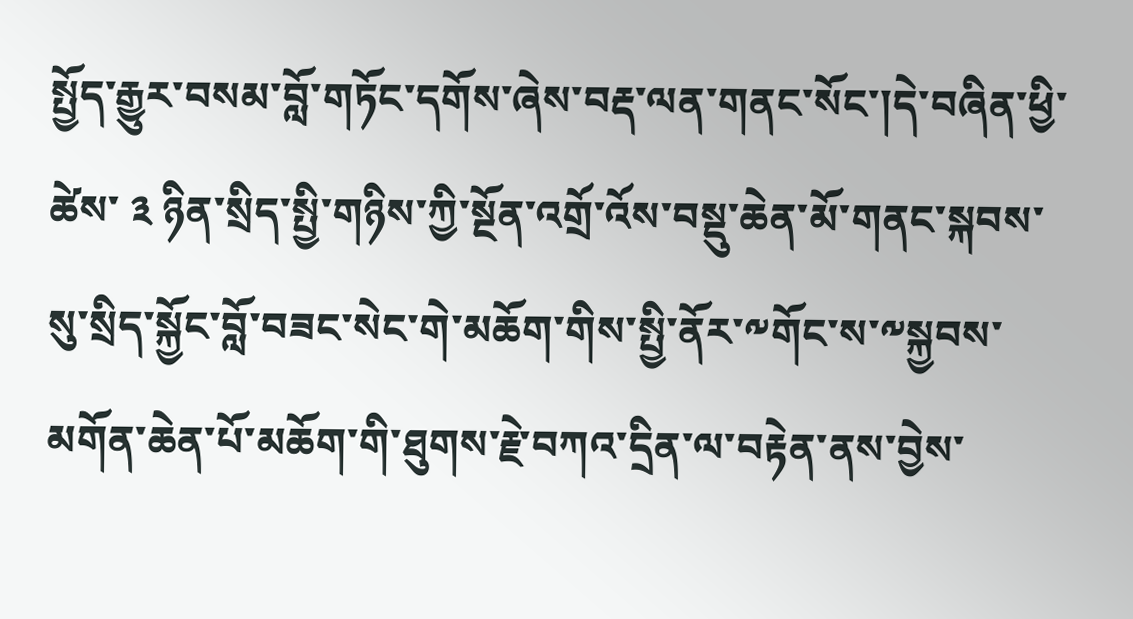སྤྱོད་རྒྱུར་བསམ་བློ་གཏོང་དགོས་ཞེས་བརྡ་ལན་གནང་སོང་།དེ་བཞིན་ཕྱི་ཚེས་ ༣ ཉིན་སྲིད་སྤྱི་གཉིས་ཀྱི་སྔོན་འགྲོ་འོས་བསྡུ་ཆེན་མོ་གནང་སྐབས་སུ་སྲིད་སྐྱོང་བློ་བཟང་སེང་གེ་མཆོག་གིས་སྤྱི་ནོར་༸གོང་ས་༸སྐྱབས་མགོན་ཆེན་པོ་མཆོག་གི་ཐུགས་རྗེ་བཀའ་དྲིན་ལ་བརྟེན་ནས་བྱེས་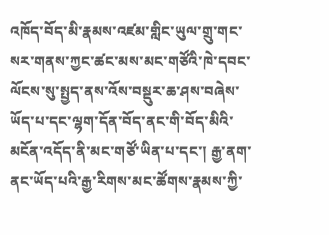འཁོད་བོད་མི་རྣམས་འཛམ་གླིང་ཡུལ་གྲུ་གང་སར་གནས་ཀྱང་ཚང་མས་མང་གཙོའི་ཁེ་དབང་ལོངས་སུ་སྤྱད་ནས་འོས་བསྡུར་ཆ་ཤས་བཞེས་ཡོད་པ་དང་ལྷག་དོན་བོད་ནང་གི་བོད་མིའི་མངོན་འདོད་ནི་མང་གཙོ་ཡིན་པ་དང་། རྒྱ་ནག་ནང་ཡོད་པའི་རྒྱ་རིགས་མང་ཚོགས་རྣམས་ཀྱི་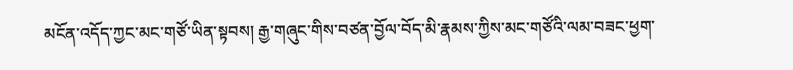མངོན་འདོད་ཀྱང་མང་གཙོ་ཡིན་སྟབས། རྒྱ་གཞུང་གིས་བཙན་བྱོལ་བོད་མི་རྣམས་ཀྱིས་མང་གཙོའི་ལམ་བཟང་ཕྱག་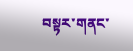བསྟར་གནང་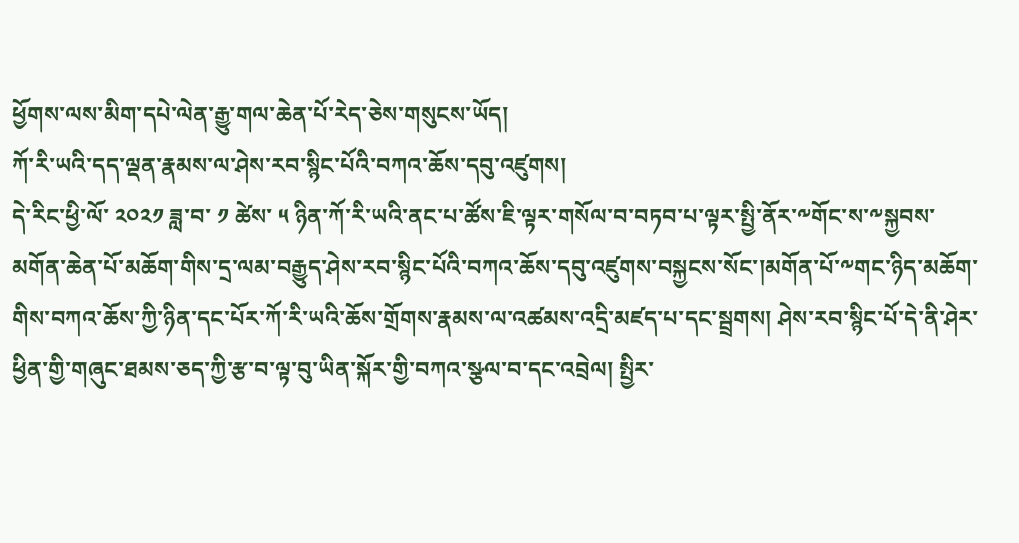ཕྱོགས་ལས་མིག་དཔེ་ལེན་རྒྱུ་གལ་ཆེན་པོ་རེད་ཅེས་གསུངས་ཡོད།
ཀོ་རི་ཡའི་དད་ལྡན་རྣམས་ལ་ཤེས་རབ་སྙིང་པོའི་བཀའ་ཆོས་དབུ་འཛུགས།
དེ་རིང་ཕྱི་ལོ་ ༢༠༢༡ ཟླ་བ་ ༡ ཚེས་ ༥ ཉིན་ཀོ་རི་ཡའི་ནང་པ་ཚོས་ཇི་ལྟར་གསོལ་བ་བཏབ་པ་ལྟར་སྤྱི་ནོར་༸གོང་ས་༸སྐྱབས་མགོན་ཆེན་པོ་མཆོག་གིས་དྲ་ལམ་བརྒྱུད་ཤེས་རབ་སྙིང་པོའི་བཀའ་ཆོས་དབུ་འཛུགས་བསྐྱངས་སོང་།མགོན་པོ་༸གང་ཉིད་མཆོག་གིས་བཀའ་ཆོས་ཀྱི་ཉིན་དང་པོར་ཀོ་རི་ཡའི་ཆོས་གྲོགས་རྣམས་ལ་འཚམས་འདྲི་མཛད་པ་དང་སྦྲགས། ཤེས་རབ་སྙིང་པོ་དེ་ནི་ཤེར་ཕྱིན་གྱི་གཞུང་ཐམས་ཅད་ཀྱི་རྩ་བ་ལྟ་བུ་ཡིན་སྐོར་གྱི་བཀའ་སྩལ་བ་དང་འབྲེལ། སྤྱིར་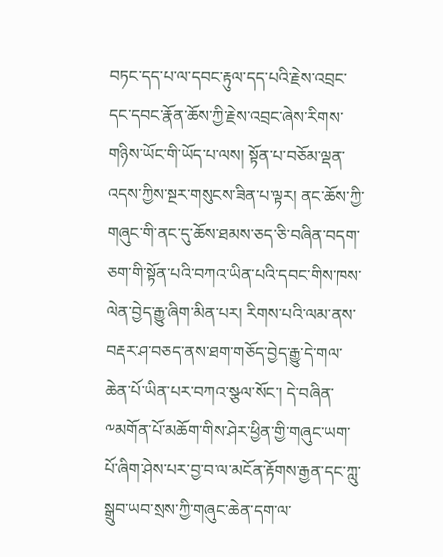བཏང་དད་པ་ལ་དབང་རྟུལ་དད་པའི་རྗེས་འབྲང་དང་དབང་རྣོན་ཆོས་ཀྱི་རྗེས་འབྲང་ཞེས་རིགས་གཉིས་ཡོང་གི་ཡོད་པ་ལས། སྟོན་པ་བཅོམ་ལྡན་འདས་ཀྱིས་སྔར་གསུངས་ཟིན་པ་ལྟར། ནང་ཆོས་ཀྱི་གཞུང་གི་ནང་དུ་ཆོས་ཐམས་ཅད་ཅི་བཞིན་བདག་ཅག་གི་སྟོན་པའི་བཀའ་ཡིན་པའི་དབང་གིས་ཁས་ལེན་བྱེད་རྒྱུ་ཞིག་མིན་པར། རིགས་པའི་ལམ་ནས་བརྡར་ཤ་བཅད་ནས་ཐག་གཅོད་བྱེད་རྒྱུ་དེ་གལ་ཆེན་པོ་ཡིན་པར་བཀའ་སྩལ་སོང་། དེ་བཞིན་༸མགོན་པོ་མཆོག་གིས་ཤེར་ཕྱིན་གྱི་གཞུང་ཡག་པོ་ཞིག་ཤེས་པར་བྱ་བ་ལ་མངོན་རྟོགས་རྒྱན་དང་ཀླུ་སྒྲུབ་ཡབ་སྲས་ཀྱི་གཞུང་ཆེན་དག་ལ་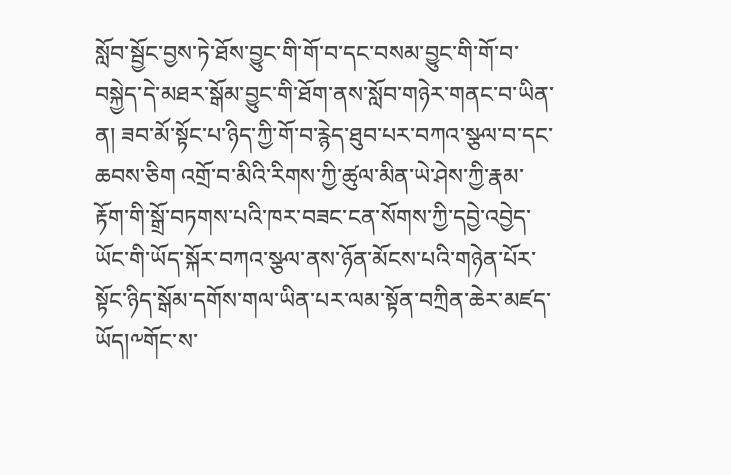སློབ་སྦྱོང་བྱས་ཏེ་ཐོས་བྱུང་གི་གོ་བ་དང་བསམ་བྱུང་གི་གོ་བ་བསྐྱེད་དེ་མཐར་སྒོམ་བྱུང་གི་ཐོག་ནས་སློབ་གཉེར་གནང་བ་ཡིན་ན། ཟབ་མོ་སྟོང་པ་ཉིད་ཀྱི་གོ་བ་རྙེད་ཐུབ་པར་བཀའ་སྩལ་བ་དང་ཆབས་ཅིག འགྲོ་བ་མིའི་རིགས་ཀྱི་ཚུལ་མིན་ཡེ་ཤེས་ཀྱི་རྣམ་རྟོག་གི་སྒྲོ་བཏགས་པའི་ཁར་བཟང་ངན་སོགས་ཀྱི་དབྱེ་འབྱེད་ཡོང་གི་ཡོད་སྐོར་བཀའ་སྩལ་ནས་ཉོན་མོངས་པའི་གཉེན་པོར་སྟོང་ཉིད་སྒོམ་དགོས་གལ་ཡིན་པར་ལམ་སྟོན་བཀྲིན་ཆེར་མཛད་ཡོད།༸གོང་ས་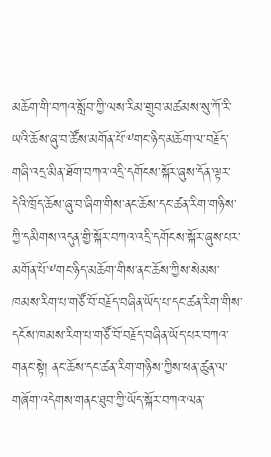མཆོག་གི་བཀའ་སློབ་ཀྱི་ལས་རིམ་གྲུབ་མཚམས་སུ་ཀོ་རི་ཡའི་ཆོས་ཞུ་བ་ཚོས་མགོན་པོ་༸གང་ཉིད་མཆོག་ལ་བརྗོད་གཞི་འདྲ་མིན་ཐོག་བཀའ་འདྲི་དགོངས་སྐོར་ཞུས་དོན་ལྟར་དེའི་ཁྲོད་ཆོས་ཞུ་བ་ཞིག་གིས་ནང་ཆོས་དང་ཚན་རིག་གཉིས་ཀྱི་དམིགས་འདུན་གྱི་སྐོར་བཀའ་འདྲི་དགོངས་སྐོར་ཞུས་པར་མགོན་པོ་༸གང་ཉིད་མཆོག་གིས་ནང་ཆོས་ཀྱིས་སེམས་ཁམས་རིག་པ་གཙོ་བོ་བརྗོད་བཞིན་ཡོད་པ་དང་ཚན་རིག་གིས་དངོས་ཁམས་རིག་པ་གཙོ་བོ་བརྗོད་བཞིན་ཡོད་པར་བཀའ་གནང་སྟེ། ནང་ཆོས་དང་ཚན་རིག་གཉིས་ཀྱིས་ཕན་ཚུན་ལ་གཞོག་འདེགས་གནང་ཐུབ་ཀྱི་ཡོད་སྐོར་བཀའ་ལན་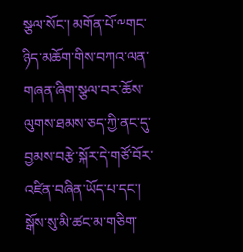སྩལ་སོང་། མགོན་པོ་༸གང་ཉིད་མཆོག་གིས་བཀའ་ལན་གཞན་ཞིག་སྩལ་བར་ཆོས་ལུགས་ཐམས་ཅད་ཀྱི་ནང་དུ་བྱམས་བརྩེ་སྐོར་དེ་གཙོ་བོར་འཛིན་བཞིན་ཡོད་པ་དང་། སྒོས་སུ་མི་ཚང་མ་གཅིག་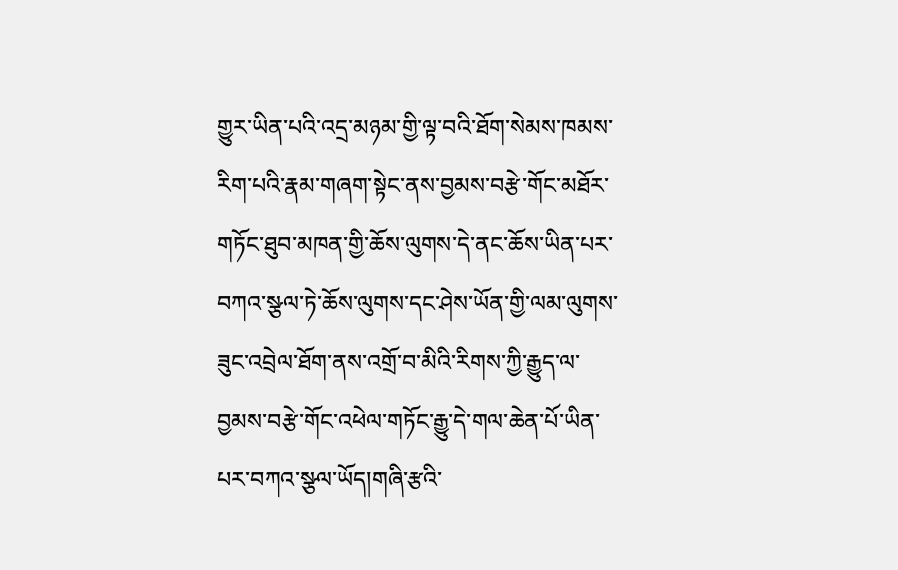གྱུར་ཡིན་པའི་འདྲ་མཉམ་གྱི་ལྟ་བའི་ཐོག་སེམས་ཁམས་རིག་པའི་རྣམ་གཞག་སྟེང་ནས་བྱམས་བརྩེ་གོང་མཐོར་གཏོང་ཐུབ་མཁན་གྱི་ཆོས་ལུགས་དེ་ནང་ཆོས་ཡིན་པར་བཀའ་སྩལ་ཏེ་ཆོས་ལུགས་དང་ཤེས་ཡོན་གྱི་ལམ་ལུགས་ཟུང་འབྲེལ་ཐོག་ནས་འགྲོ་བ་མིའི་རིགས་ཀྱི་རྒྱུད་ལ་བྱམས་བརྩེ་གོང་འཕེལ་གཏོང་རྒྱུ་དེ་གལ་ཆེན་པོ་ཡིན་པར་བཀའ་སྩལ་ཡོད།གཞི་རྩའི་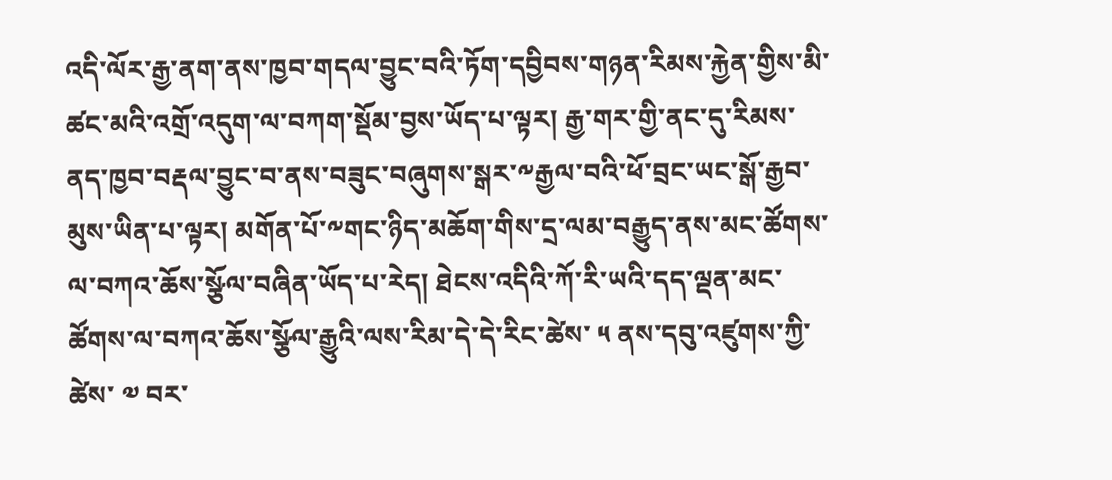འདི་ལོར་རྒྱ་ནག་ནས་ཁྱབ་གདལ་བྱུང་བའི་ཏོག་དབྱིབས་གཉན་རིམས་རྐྱེན་གྱིས་མི་ཚང་མའི་འགྲོ་འདུག་ལ་བཀག་སྡོམ་བྱས་ཡོད་པ་ལྟར། རྒྱ་གར་གྱི་ནང་དུ་རིམས་ནད་ཁྱབ་བརྡལ་བྱུང་བ་ནས་བཟུང་བཞུགས་སྒར་༸རྒྱལ་བའི་ཕོ་བྲང་ཡང་སྒོ་རྒྱབ་མུས་ཡིན་པ་ལྟར། མགོན་པོ་༸གང་ཉིད་མཆོག་གིས་དྲ་ལམ་བརྒྱུད་ནས་མང་ཚོགས་ལ་བཀའ་ཆོས་སྩོལ་བཞིན་ཡོད་པ་རེད། ཐེངས་འདིའི་ཀོ་རི་ཡའི་དད་ལྡན་མང་ཚོགས་ལ་བཀའ་ཆོས་སྩོལ་རྒྱུའི་ལས་རིམ་དེ་དེ་རིང་ཚེས་ ༥ ནས་དབུ་འཛུགས་ཀྱི་ཚེས་ ༧ བར་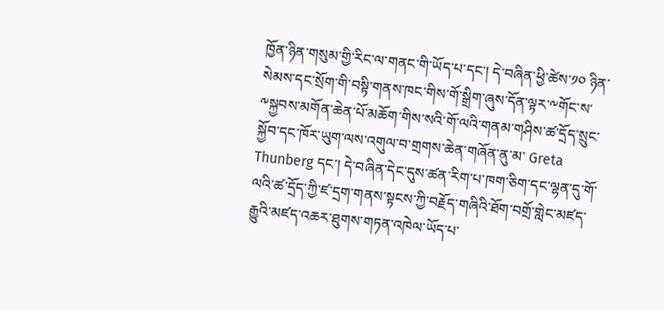ཁྱོན་ཉིན་གསུམ་གྱི་རིང་ལ་གནང་གི་ཡོད་པ་དང་། དེ་བཞིན་ཕྱི་ཚེས་༡༠ ཉིན་སེམས་དང་སྲོག་གི་བསྟི་གནས་ཁང་གིས་གོ་སྒྲིག་ཞུས་དོན་ལྟར་༸གོང་ས་༸སྐྱབས་མགོན་ཆེན་པོ་མཆོག་གིས་སའི་གོ་ལའི་གནམ་གཤིས་ཚ་དྲོད་སྲུང་སྐྱོབ་དང་ཁོར་ཡུག་ལས་འགུལ་བ་གྲགས་ཆེན་གཞོན་ནུ་མ་ Greta Thunberg དང་། དེ་བཞིན་དེང་དུས་ཚན་རིག་པ་ཁག་ཅིག་དང་ལྷན་དུ་གོ་ལའི་ཚ་དྲོད་ཀྱི་ཛ་དྲག་གནས་སྟངས་ཀྱི་བརྗོད་གཞིའི་ཐོག་བགྲོ་གླེང་མཛད་རྒྱུའི་མཛད་འཆར་ཐུགས་གཏན་འཁེལ་ཡོད་པ་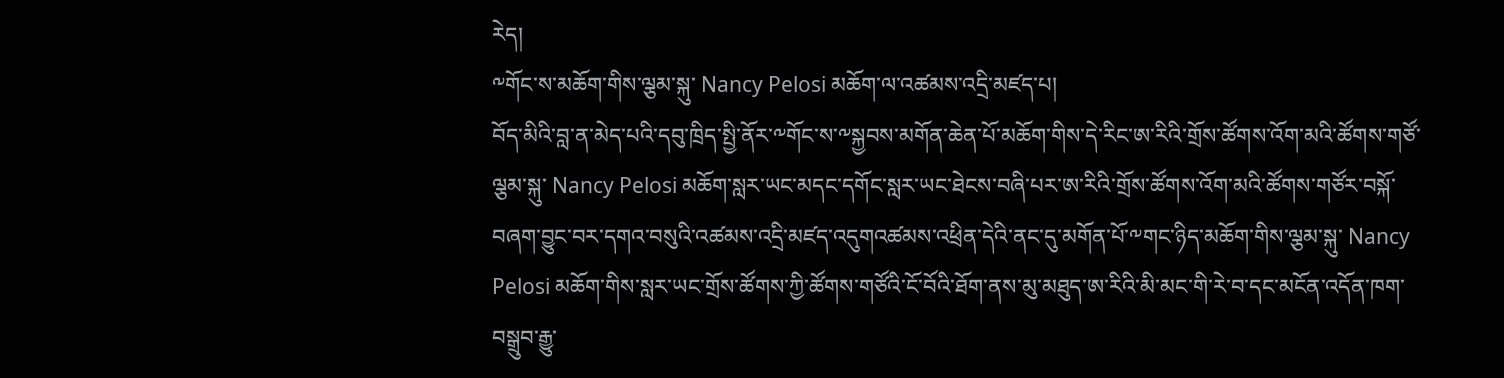རེད།
༸གོང་ས་མཆོག་གིས་ལྕམ་སྐུ་ Nancy Pelosi མཆོག་ལ་འཚམས་འདྲི་མཛད་པ།
བོད་མིའི་བླ་ན་མེད་པའི་དབུ་ཁྲིད་སྤྱི་ནོར་༸གོང་ས་༸སྐྱབས་མགོན་ཆེན་པོ་མཆོག་གིས་དེ་རིང་ཨ་རིའི་གྲོས་ཚོགས་འོག་མའི་ཚོགས་གཙོ་ལྕམ་སྐུ་ Nancy Pelosi མཆོག་སླར་ཡང་མདང་དགོང་སླར་ཡང་ཐེངས་བཞི་པར་ཨ་རིའི་གྲོས་ཚོགས་འོག་མའི་ཚོགས་གཙོར་བསྐོ་བཞག་བྱུང་བར་དགའ་བསུའི་འཚམས་འདྲི་མཛད་འདུགའཚམས་འཕྲིན་དེའི་ནང་དུ་མགོན་པོ་༸གང་ཉིད་མཆོག་གིས་ལྕམ་སྐུ་ Nancy Pelosi མཆོག་གིས་སླར་ཡང་གྲོས་ཚོགས་ཀྱི་ཚོགས་གཙོའི་ངོ་བོའི་ཐོག་ནས་མུ་མཐུད་ཨ་རིའི་མི་མང་གི་རེ་བ་དང་མངོན་འདོན་ཁག་བསྒྲུབ་རྒྱུ་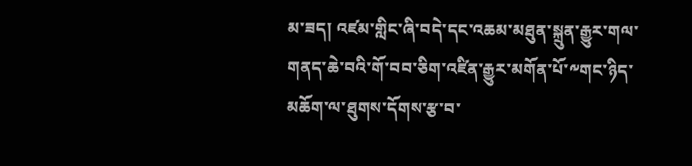མ་ཟད། འཛམ་གླིང་ཞི་བདེ་དང་འཆམ་མཐུན་སྐྲུན་རྒྱུར་གལ་གནད་ཆེ་བའི་གོ་བབ་ཅིག་འཛིན་རྒྱུར་མགོན་པོ་༸གང་ཉིད་མཆོག་ལ་ཐུགས་དོགས་རྩ་བ་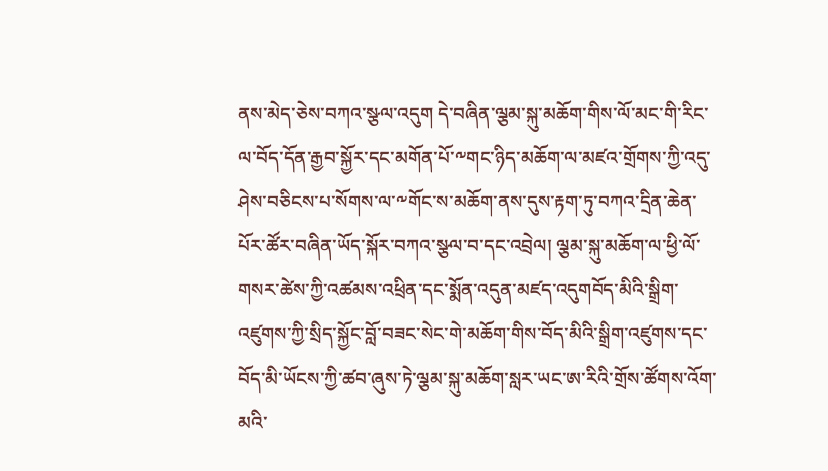ནས་མེད་ཅེས་བཀའ་སྩལ་འདུག དེ་བཞིན་ལྕམ་སྐུ་མཆོག་གིས་ལོ་མང་གི་རིང་ལ་བོད་དོན་རྒྱབ་སྐྱོར་དང་མགོན་པོ་༸གང་ཉིད་མཆོག་ལ་མཛའ་གྲོགས་ཀྱི་འདུ་ཤེས་བཅིངས་པ་སོགས་ལ་༸གོང་ས་མཆོག་ནས་དུས་རྟག་ཏུ་བཀའ་དྲིན་ཆེན་པོར་ཚོར་བཞིན་ཡོད་སྐོར་བཀའ་སྩལ་བ་དང་འབྲེལ། ལྕམ་སྐུ་མཆོག་ལ་ཕྱི་ལོ་གསར་ཚེས་ཀྱི་འཚམས་འཕྲིན་དང་སྨོན་འདུན་མཛད་འདུགབོད་མིའི་སྒྲིག་འཛུགས་ཀྱི་སྲིད་སྐྱོང་བློ་བཟང་སེང་གེ་མཆོག་གིས་བོད་མིའི་སྒྲིག་འཛུགས་དང་བོད་མི་ཡོངས་ཀྱི་ཚབ་ཞུས་ཏེ་ལྕམ་སྐུ་མཆོག་སླར་ཡང་ཨ་རིའི་གྲོས་ཚོགས་འོག་མའི་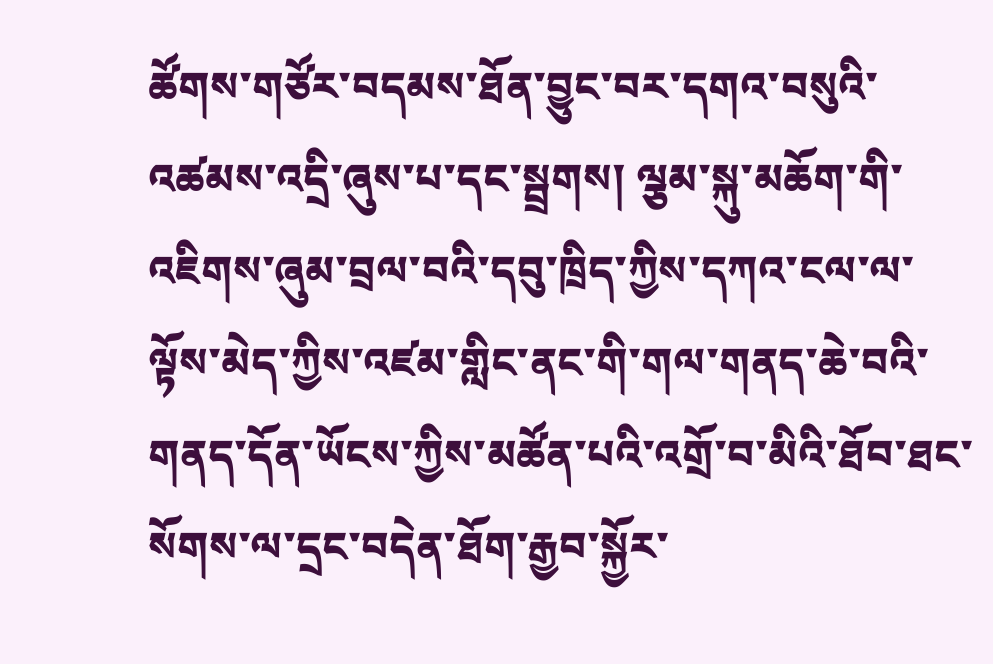ཚོགས་གཙོར་བདམས་ཐོན་བྱུང་བར་དགའ་བསུའི་འཚམས་འདྲི་ཞུས་པ་དང་སྦྲགས། ལྕམ་སྐུ་མཆོག་གི་འཇིགས་ཞུམ་བྲལ་བའི་དབུ་ཁྲིད་ཀྱིས་དཀའ་ངལ་ལ་ལྟོས་མེད་ཀྱིས་འཛམ་གླིང་ནང་གི་གལ་གནད་ཆེ་བའི་གནད་དོན་ཡོངས་ཀྱིས་མཚོན་པའི་འགྲོ་བ་མིའི་ཐོབ་ཐང་སོགས་ལ་དྲང་བདེན་ཐོག་རྒྱབ་སྐྱོར་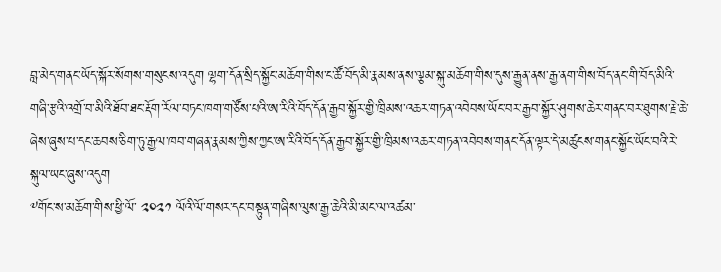བླ་མེད་གནང་ཡོད་སྐོར་སོགས་གསུངས་འདུག ལྷག་དོན་སྲིད་སྐྱོང་མཆོག་གིས་ང་ཚོ་བོད་མི་རྣམས་ནས་ལྕམ་སྐུ་མཆོག་གིས་དུས་རྒྱུན་ནས་རྒྱ་ནག་གིས་བོད་ནང་གི་བོད་མིའི་གཞི་རྩའི་འགྲོ་བ་མིའི་ཐོབ་ཐང་རྡོག་རོལ་བཏང་ཁག་གཙོས་པའི་ཨ་རིའི་བོད་དོན་རྒྱབ་སྐྱོར་གྱི་ཁྲིམས་འཆར་གཏན་འབེབས་ཡོང་བར་རྒྱབ་སྐྱོར་ཤུགས་ཆེར་གནང་བར་ཐུགས་རྗེ་ཆེ་ཞེས་ཞུས་པ་དང་ཆབས་ཅིག་ཏུ་རྒྱལ་ཁབ་གཞན་རྣམས་ཀྱིས་ཀྱང་ཨ་རིའི་བོད་དོན་རྒྱབ་སྐྱོར་གྱི་ཁྲིམས་འཆར་གཏན་འབེབས་གནང་དོན་ལྟར་དེ་མཚུངས་གནང་སྐྱོང་ཡོང་བའི་རེ་སྐུལ་ཡང་ཞུས་འདུག
༸གོང་ས་མཆོག་གིས་ཕྱི་ལོ་ ༢༠༢༡ ལོའི་ལོ་གསར་དང་བསྟུན་གཞིས་ལུས་རྒྱ་ཆེའི་མི་མང་ལ་འཚམ་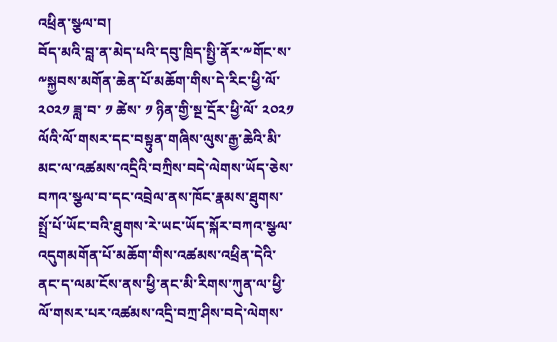འཕྲིན་སྩལ་བ།
བོད་མའི་བླ་ན་མེད་པའི་དབུ་ཁྲིད་སྤྱི་ནོར་༸གོང་ས་༸སྐྱབས་མགོན་ཆེན་པོ་མཆོག་གིས་དེ་རིང་ཕྱི་ལོ་ ༢༠༢༡ ཟླ་བ་ ༡ ཚེས་ ༡ ཉིན་གྱི་སྔ་དྲོར་ཕྱི་ལོ་ ༢༠༢༡ ལོའི་ལོ་གསར་དང་བསྟུན་གཞིས་ལུས་རྒྱ་ཆེའི་མི་མང་ལ་འཚམས་འདྲིའི་བཀྲིས་བདེ་ལེགས་ཡོད་ཅེས་བཀའ་སྩལ་བ་དང་འབྲེལ་ནས་ཁོང་རྣམས་ཐུགས་སྤྲོ་པོ་ཡོང་བའི་ཐུགས་རེ་ཡང་ཡོད་སྐོར་བཀའ་སྩལ་འདུགམགོན་པོ་མཆོག་གིས་འཚམས་འཕྲིན་དེའི་ནང་ད་ལམ་ངོས་ནས་ཕྱི་ནང་མི་རིགས་ཀུན་ལ་ཕྱི་ལོ་གསར་པར་འཚམས་འདྲི་བཀྲ་ཤིས་བདེ་ལེགས་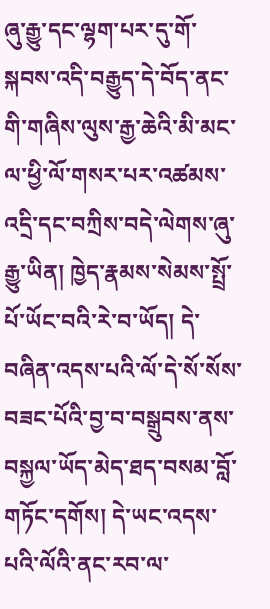ཞུ་རྒྱུ་དང་ལྷག་པར་དུ་གོ་སྐབས་འདི་བརྒྱུད་དེ་བོད་ནང་གི་གཞིས་ལུས་རྒྱ་ཆེའི་མི་མང་ལ་ཕྱི་ལོ་གསར་པར་འཚམས་འདྲི་དང་བཀྲིས་བདེ་ལེགས་ཞུ་རྒྱུ་ཡིན། ཁྱེད་རྣམས་སེམས་སྤྲོ་པོ་ཡོང་བའི་རེ་བ་ཡོད། དེ་བཞིན་འདས་པའི་ལོ་དེ་སོ་སོས་བཟང་པོའི་བྱ་བ་བསྒྲུབས་ནས་བསྐྱལ་ཡོད་མེད་ཐད་བསམ་བློ་གཏོང་དགོས། དེ་ཡང་འདས་པའི་ལོའི་ནང་རབ་ལ་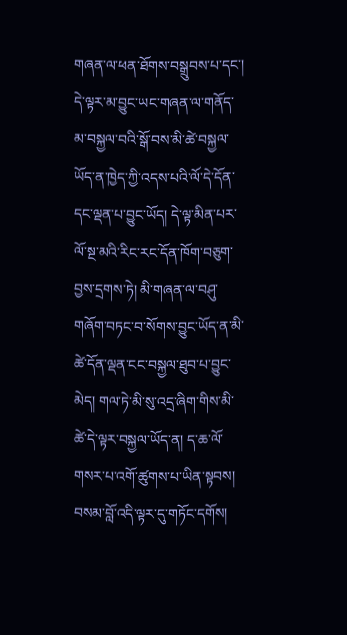གཞན་ལ་ཕན་ཐོགས་བསྒྲུབས་པ་དང་། དེ་ལྟར་མ་བྱུང་ཡང་གཞན་ལ་གནོད་མ་བསྐྱལ་བའི་སྒོ་བས་མི་ཚེ་བསྐྱལ་ཡོད་ན་ཁྱེད་ཀྱི་འདས་པའི་ལོ་དེ་དོན་དང་ལྡན་པ་བྱུང་ཡོད། དེ་ལྟ་མིན་པར་ལོ་སྔ་མའི་རིང་རང་དོན་ཁོག་བཅུག་བྱས་དྲགས་ཏེ། མི་གཞན་ལ་བཤུ་གཞོག་བཏང་བ་སོགས་བྱུང་ཡོད་ན་མི་ཚེ་དོན་ལྡན་ངང་བསྐྱལ་ཐུབ་པ་བྱུང་མེད། གལ་ཏེ་མི་སུ་འདྲ་ཞིག་གིས་མི་ཚེ་དེ་ལྟར་བསྐྱལ་ཡོད་ན། ད་ཆ་ལོ་གསར་པ་འགོ་ཚུགས་པ་ཡིན་སྟབས། བསམ་བློ་འདི་ལྟར་དུ་གཏོང་དགོས།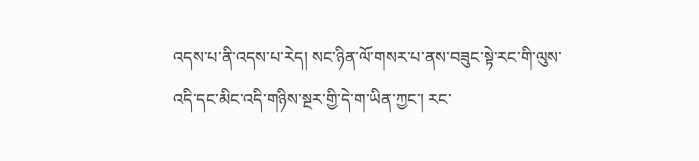འདས་པ་ནི་འདས་པ་རེད། སང་ཉིན་ལོ་གསར་པ་ནས་བཟུང་སྟེ་རང་གི་ལུས་འདི་དང་མིང་འདི་གཉིས་སྔར་གྱི་དེ་ག་ཡིན་ཀྱང་། རང་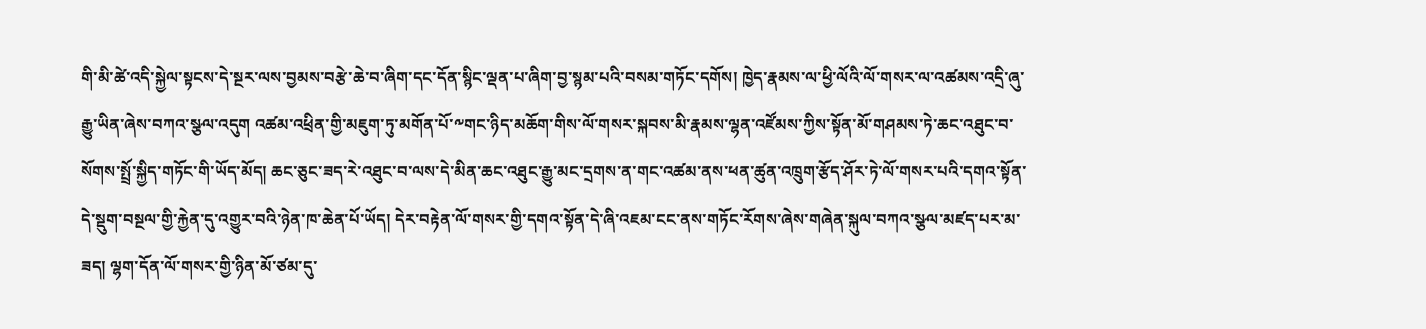གི་མི་ཚེ་འདི་སྐྱེལ་སྟངས་དེ་སྔར་ལས་བྱམས་བརྩེ་ཆེ་བ་ཞིག་དང་དོན་སྙིང་ལྡན་པ་ཞིག་བྱ་སྙམ་པའི་བསམ་གཏོང་དགོས། ཁྱེད་རྣམས་ལ་ཕྱི་ལོའི་ལོ་གསར་ལ་འཚམས་འདྲི་ཞུ་རྒྱུ་ཡིན་ཞེས་བཀའ་སྩལ་འདུག འཚམ་འཕྲིན་གྱི་མཇུག་ཏུ་མགོན་པོ་༸གང་ཉིད་མཆོག་གིས་ལོ་གསར་སྐབས་མི་རྣམས་ལྷན་འཛོམས་ཀྱིས་སྟོན་མོ་གཤམས་ཏེ་ཆང་འཐུང་བ་སོགས་སྤྲོ་སྐྱིད་གཏོང་གི་ཡོད་མོད། ཆང་ཅུང་ཟད་རེ་འཐུང་བ་ལས་དེ་མིན་ཆང་འཐུང་རྒྱུ་མང་དྲགས་ན་གང་འཚམ་ནས་ཕན་ཚུན་འཁྲུག་རྩོད་ཤོར་ཏེ་ལོ་གསར་པའི་དགའ་སྟོན་དེ་སྡུག་བསྔལ་གྱི་རྐྱེན་དུ་འགྱུར་བའི་ཉེན་ཁ་ཆེན་པོ་ཡོད། དེར་བརྟེན་ལོ་གསར་གྱི་དགའ་སྟོན་དེ་ཞི་འཇམ་ངང་ནས་གཏོང་རོགས་ཞེས་གཞེན་སྐུལ་བཀའ་སྩལ་མཛད་པར་མ་ཟད། ལྷག་དོན་ལོ་གསར་གྱི་ཉིན་མོ་ཙམ་དུ་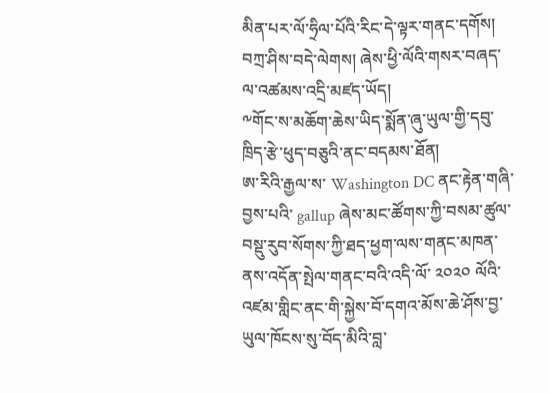མིན་པར་ལོ་ཧྲིལ་པོའི་རིང་དེ་ལྟར་གནང་དགོས། བཀྲ་ཤིས་བདེ་ལེགས། ཞེས་ཕྱི་ལོའི་གསར་བཞད་ལ་འཚམས་འདྲི་མཛད་ཡོད།
༸གོང་ས་མཆོག་ཆེས་ཡིད་སྨོན་ཞུ་ཡུལ་གྱི་དབུ་ཁྲིད་རྩེ་ཕུད་བཅུའི་ནང་བདམས་ཐོན།
ཨ་རིའི་རྒྱལ་ས་ Washington DC ནང་རྟེན་གཞི་བྱས་པའི་ gallup ཞེས་མང་ཚོགས་ཀྱི་བསམ་ཚུལ་བསྡུ་རུབ་སོགས་ཀྱི་ཐད་ཕྱག་ལས་གནང་མཁན་ནས་འདོན་སྤེལ་གནང་བའི་འདི་ལོ་ ༢༠༢༠ ལོའི་འཛམ་གླིང་ནང་གི་སྐྱེས་བོ་དགའ་མོས་ཆེ་ཤོས་བྱ་ཡུལ་ཁོངས་སུ་བོད་མིའི་བླ་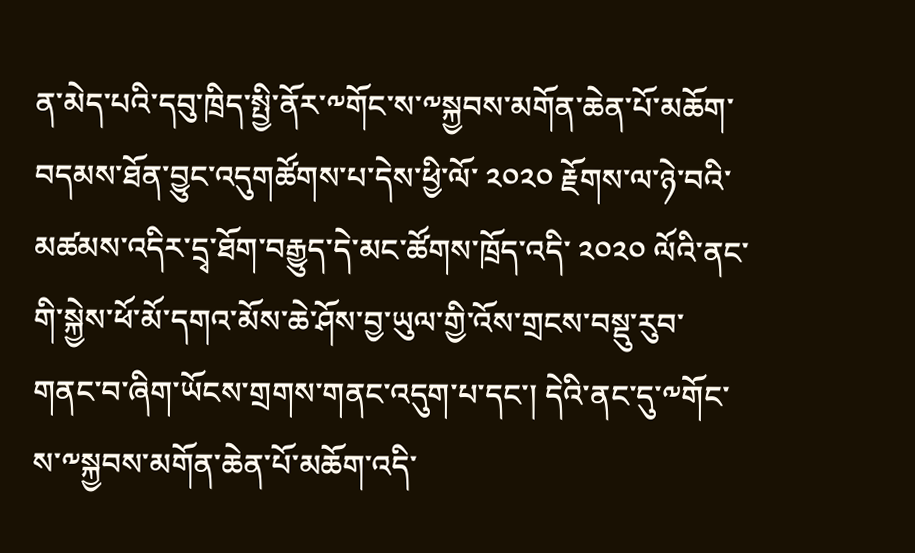ན་མེད་པའི་དབུ་ཁྲིད་སྤྱི་ནོར་༸གོང་ས་༸སྐྱབས་མགོན་ཆེན་པོ་མཆོག་བདམས་ཐོན་བྱུང་འདུགཚོགས་པ་དེས་ཕྱི་ལོ་ ༢༠༢༠ རྗོགས་ལ་ཉེ་བའི་མཚམས་འདིར་དྲྭ་ཐོག་བརྒྱུད་དེ་མང་ཚོགས་ཁྲོད་འདི་ ༢༠༢༠ ལོའི་ནང་གི་སྐྱེས་ཕོ་མོ་དགའ་མོས་ཆེ་ཤོས་བྱ་ཡུལ་གྱི་འོས་གྲངས་བསྡུ་རུབ་གནང་བ་ཞིག་ཡོངས་གྲགས་གནང་འདུག་པ་དང་། དེའི་ནང་དུ་༸གོང་ས་༸སྐྱབས་མགོན་ཆེན་པོ་མཆོག་འདི་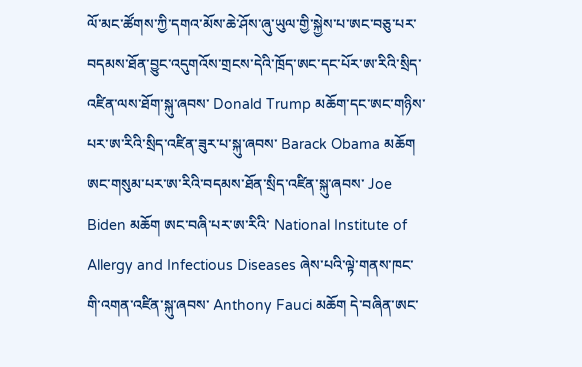ལོ་མང་ཚོགས་ཀྱི་དགའ་མོས་ཆེ་ཤོས་ཞུ་ཡུལ་གྱི་སྐྱེས་པ་ཨང་བཅུ་པར་བདམས་ཐོན་བྱུང་འདུགའོས་གྲངས་དེའི་ཁྲོད་ཨང་དང་པོར་ཨ་རིའི་སྲིད་འཛིན་ལས་ཐོག་སྐུ་ཞབས་ Donald Trump མཆོག་དང་ཨང་གཉིས་པར་ཨ་རིའི་སྲིད་འཛིན་ཟུར་པ་སྐུ་ཞབས་ Barack Obama མཆོག ཨང་གསུམ་པར་ཨ་རིའི་བདམས་ཐོན་སྲིད་འཛིན་སྐུ་ཞབས་ Joe Biden མཆོག ཨང་བཞི་པར་ཨ་རིའི་ National Institute of Allergy and Infectious Diseases ཞེས་པའི་ལྟེ་གནས་ཁང་གི་འགན་འཛིན་སྐུ་ཞབས་ Anthony Fauci མཆོག དེ་བཞིན་ཨང་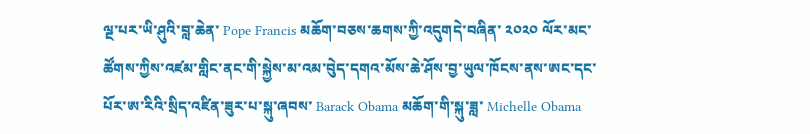ལྔ་པར་ཡི་ཤུའི་བླ་ཆེན་ Pope Francis མཆོག་བཅས་ཆགས་ཀྱི་འདུགདེ་བཞིན་ ༢༠༢༠ ལོར་མང་ཚོགས་ཀྱིས་འཛམ་གླིང་ནང་གི་སྐྱེས་མ་འམ་བེུད་དགའ་མོས་ཆེ་ཤོས་བྱ་ཡུལ་ཁོངས་ནས་ཨང་དང་པོར་ཨ་རིའི་སྲིད་འཛིན་ཟུར་པ་སྐུ་ཞབས་ Barack Obama མཆོག་གི་སྐུ་ཟླ་ Michelle Obama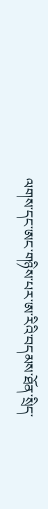ལགས་དང་ཨང་གཉིས་པར་ཨ་རིའི་བདམས་ཐོན་སྲིད་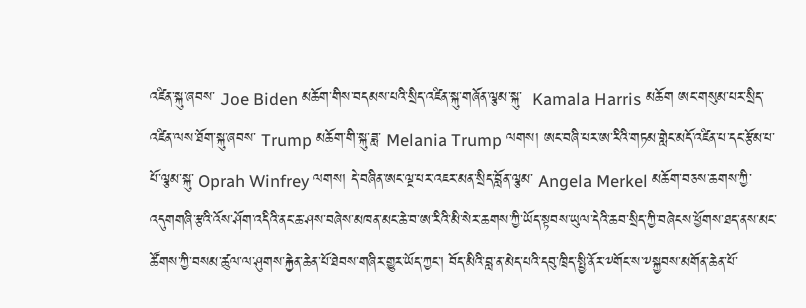འཛིན་སྐུ་ཞབས་ Joe Biden མཆོག་གིས་བདམས་པའི་སྲིད་འཛིན་སྐུ་གཞོན་ལྕམ་སྐུ་  Kamala Harris མཆོག ཨང་གསུམ་པར་སྲིད་འཛིན་ལས་ཐོག་སྐུ་ཞབས་ Trump མཆོག་གི་སྐུ་ཟླ་ Melania Trump ལགས། ཨང་བཞི་པར་ཨ་རིའི་གཏམ་གླེང་མདོ་འཛིན་པ་དང་རྩོམ་པ་པོ་ལྕམ་སྐུ་ Oprah Winfrey ལགས། དེ་བཞིན་ཨང་ལྔ་པར་འཇར་མན་སྲིད་བློན་ལྕམ་ Angela Merkel མཆོག་བཅས་ཆགས་ཀྱི་འདུགགཞི་རྩའི་འོས་ཤོག་འདིའི་ནང་ཆ་ཤས་བཞེས་མཁན་མང་ཆེ་བ་ཨ་རིའི་མི་སེར་ཆགས་ཀྱི་ཡོད་སྟབས་ཡུལ་དེའི་ཆབ་སྲིད་ཀྱི་བཞེངས་ཕྱོགས་ཐད་ནས་མང་ཚོགས་ཀྱི་བསམ་ཚུལ་ལ་ཤུགས་རྐྱེན་ཆེན་པོ་ཐེབས་གཞིར་གྱུར་ཡོད་ཀྱང་། བོད་མིའི་བླ་ན་མེད་པའི་དབུ་ཁྲིད་སྤྱི་ནོར་༸གོང་ས་༸སྐྱབས་མགོན་ཆེན་པོ་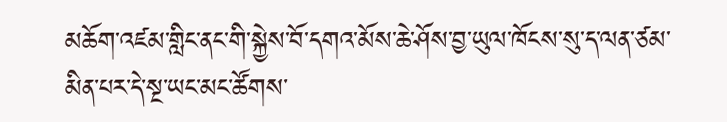མཆོག་འཛམ་གླིང་ནང་གི་སྐྱེས་བོ་དགའ་མོས་ཆེ་ཤོས་བྱ་ཡུལ་ཁོངས་སུ་ད་ལན་ཙམ་མིན་པར་དེ་སྔ་ཡང་མང་ཚོགས་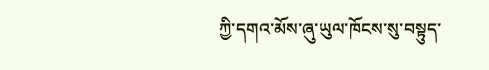ཀྱི་དགའ་མོས་ཞུ་ཡུལ་ཁོངས་སུ་བསྟུད་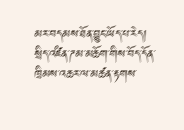མར་བདམས་ཐོན་བྱུང་ཡོད་པ་རེད།
སྲིད་འཛིན་ཌམ་མཆོག་གིས་བོད་དོན་ཁྲིམས་འཆར་ལ་མཚན་རྟགས་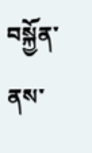བསྐྱོན་ནས་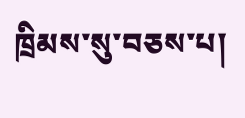ཁྲིམས་སུ་བཅས་པ།